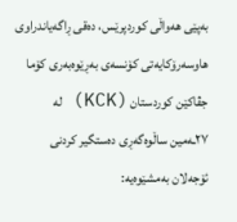بەپێی هەواڵی کوردپرێس، دەقی ڕاگەیاندراوی هاوسەرۆکایەتی کۆنسەی بەڕێوەبەری کۆما جڤاکێن کوردستان (KCK) لە ٢٧ـەمین ساڵوەگەڕی دەستگیر کردنی ئۆجەلان بەمشێوەیە: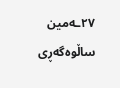٢٧ـەمین ساڵوەگەڕی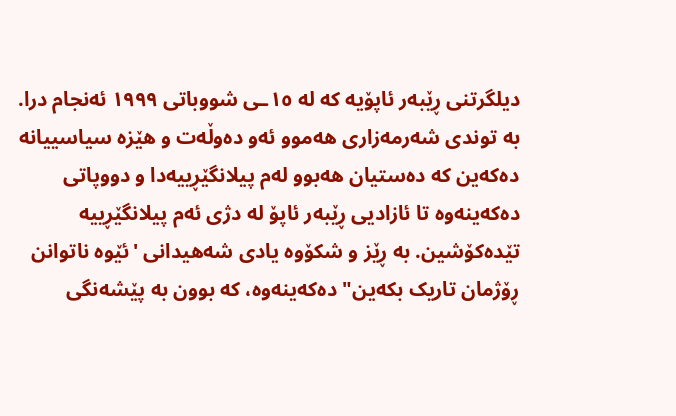دیلگرتنی ڕێبەر ئاپۆیە کە لە ١٥ـی شووباتی ١٩٩٩ ئەنجام درا. بە توندی شەرمەزاری هەموو ئەو دەوڵەت و هێزە سیاسییانە دەکەین کە دەستیان هەبوو لەم پیلانگێڕییەدا و دووپاتی دەکەینەوە تا ئازادیی ڕێبەر ئاپۆ لە دژی ئەم پیلانگێڕییە تێدەکۆشین. بە ڕێز و شکۆوە یادی شەهیدانی 'ئێوە ناتوانن ڕۆژمان تاریک بکەین" دەکەینەوە، کە بوون بە پێشەنگی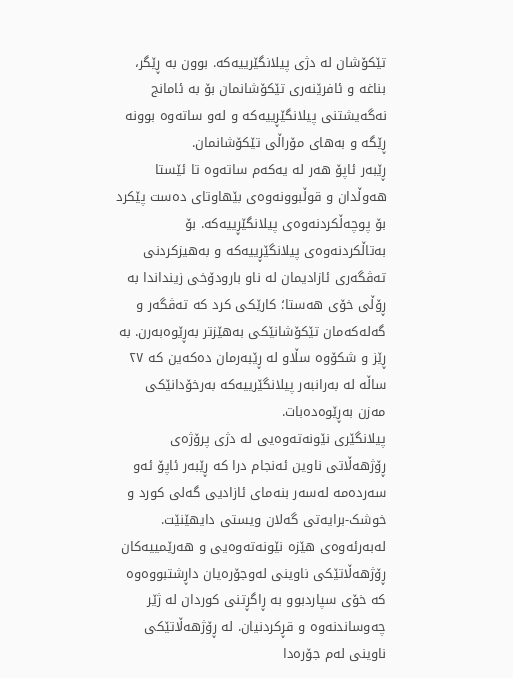تێکۆشان لە دژی پیلانگێرییەکە. بوون بە ڕێگر، بناغە و ئافرێنەری تێکۆشانمان بۆ بە ئامانج نەگەیشتنی پیلانگێڕییەکە و لەو ساتەوە بوونە ڕێگە و بەهای مۆراڵی تێکۆشانمان.
ڕێبەر ئاپۆ هەر لە یەکەم ساتەوە تا ئێستا هەوڵدان و قوڵبوونەوەی بێهاوتای دەست پێکرد بۆ پوچەڵکردنەوەی پیلانگێڕییەکە. بۆ بەتاڵکردنەوەی پیلانگێڕییەکە و بەهیزکردنی تەڤگەری ئازادیمان لە ناو بارودۆخی زینداندا بە ڕۆڵی خۆی هەستا؛ کارێکی کرد کە تەڤگەر و گەلەکەمان تێکۆشانێکی بەهێزتر بەڕێوەبەرن. بە ڕێز و شکۆوە سڵاو لە ڕێبەرمان دەکەین کە ٢٧ ساڵە لە بەرانبەر پیلانگێرییەکە بەرخۆدانێکی مەزن بەڕێوەدەبات.
پیلانگێری نێونەتەوەیی لە دژی پرۆژەی ڕۆژهەڵاتی ناوین ئەنجام درا کە ڕێبەر ئاپۆ ئەو سەردەمە لەسەر بنەمای ئازادیی گەلی کورد و خوشک-برایەتی گەلان ویستی دایهێنێت. لەبەرئەوەی هێزە نێونەتەوەیی و هەرێمییەکان ڕۆژهەڵاتێکی ناوینی لەوجۆرەیان داڕشتبووەوە کە خۆی سپاردبوو بە ڕاگڕتنی کوردان لە ژێر چەوساندنەوە و قڕکردنیان. لە ڕۆژهەڵاتێکی ناوینی لەم جۆرەدا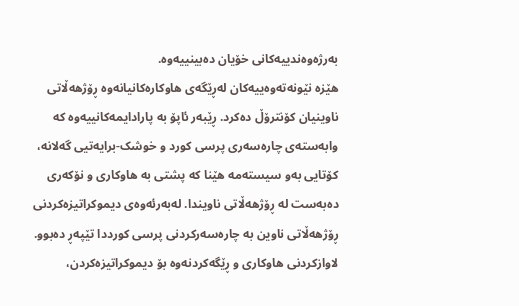بەرژەوەندییەکانی خۆیان دەبینییەوە.
هێزە نێونەتەوەییەکان لەڕێگەی هاوکارەکانیانەوە ڕۆژهەڵاتی ناوینیان کۆنترۆڵ دەکرد. ڕێبەر ئاپۆ بە پارادایمەکانییەوە کە وابەستەی چارەسەری پرسی کورد و خوشک-برایەتیی گەلانە، کۆتایی بەو سیستەمە هێنا کە پشتی بە هاوکاری و نۆکەری دەبەست لە ڕۆژهەڵاتی ناویندا. لەبەرئەوەی دیموکراتیزەکردنی ڕۆژهەڵاتی ناوین بە چارەسەرکردنی پرسی کورددا تێپەڕ دەبوو. لاوازکردنی هاوکاری و ڕێگەکردنەوە بۆ دیموکراتیزەکردن،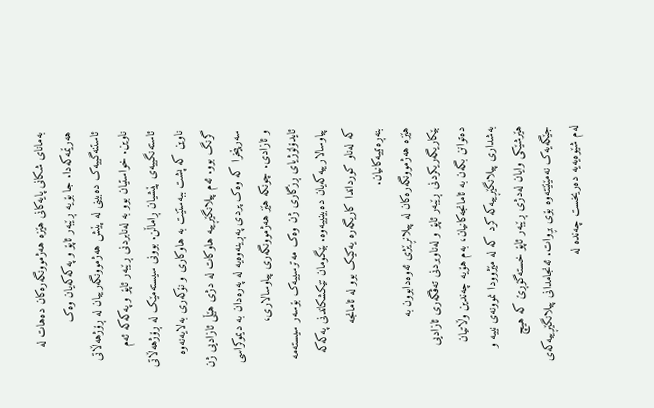بەمانای شکانی پایەکانی هێزە هەژموونگەرەکان دەهات لە هەرێمەکەدا. جا بۆیە ڕێبەر ئاپۆ و پەکەکەیان وەک ئاستنەگییەک دەبینی لە پێش هەژموونگەرییان لە ڕۆژهەڵاتی ناوین. خواستیان بوو بە لەنابردنی ڕێبەر ئاپۆ و پەکەکە ئەم ئاستەنگییەی پێشیان ڕاماڵن. بوونی سیستەمێک لە ڕۆژهەڵاتی ناوین کە پشت ببەستێت بە هاوکاری و نۆکەری بەلایەنەوە گرنگ بوو. ئەم پیلانگێڕییە هاوکات لە دژی هێڵی ئازادیی ژن سەرپێخرا کە وەک پردی پەڕینەوەیە لە پەرەدان بە دیموکراسی و ئازادی. چونکە هێز هەژموونگەری پیاوسالاری، ئایدۆلۆژیای ڕزگاری ژن وەک مەترسییەک بۆسەر سیستەمە پیاوسالارییەکەیان دەبینییەوە. بێگومان تێکشکاندنی پەکەکە کە لەناو کورداندا کاریگەرە یەکێک بوو لە ئامانجە بنەڕەتییەکانیان.
هێزە هەژموونگەرەکان لە پیلانڕێژی ئەوەدابوون بە بێکاریگەریکردنی ڕێبەر ئاپۆ و لەناوبردنی تەڤگەری ئازادیی دەتوانن بگەن بە ئامانجەکانیان، بەم هۆیە چەندین وڵاتیان بەشداری پیلانگێڕییەکە کرد کە لە مێژوودا نموونەی نییە و هێرشێکی وایان لەدژی ڕێبەر ئاپۆ خستەگۆڕێ کە هیچ جێگەیەک نەمێنێتەوە بۆی بڕوات. ئەنجامدانی پیلانگێڕییەکەی لەم شێوەیەیە دەریخست چەندە لە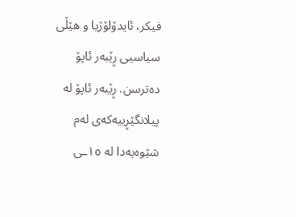فیکر، ئایدۆلۆژیا و هێڵی سیاسیی ڕێبەر ئاپۆ دەترسن. ڕێبەر ئاپۆ لە پیلانگێڕییەکەی لەم شێوەیەدا لە ١٥ـی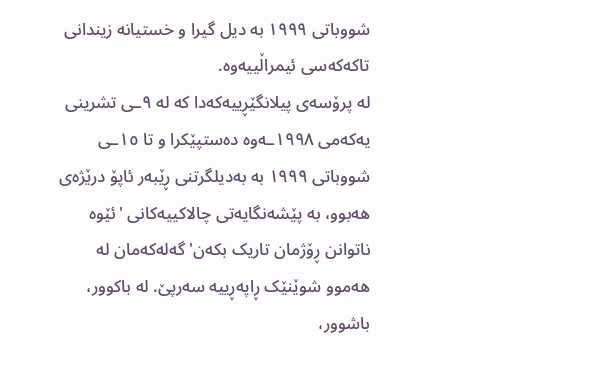شووباتی ١٩٩٩ بە دیل گیرا و خستیانە زیندانی تاکەکەسی ئیمراڵییەوە.
لە پرۆسەی پیلانگێڕییەکەدا کە لە ٩ـی تشرینی یەکەمی ١٩٩٨ـەوە دەستپێکرا و تا ١٥ـی شووباتی ١٩٩٩ بە بەدیلگرتنی ڕێبەر ئاپۆ درێژەی هەبوو، بە پێشەنگایەتی چالاکییەکانی 'ئێوە ناتوانن ڕۆژمان تاریک بکەن' گەلەکەمان لە هەموو شوێنێک ڕاپەڕییە سەرپێ. لە باکوور، باشوور،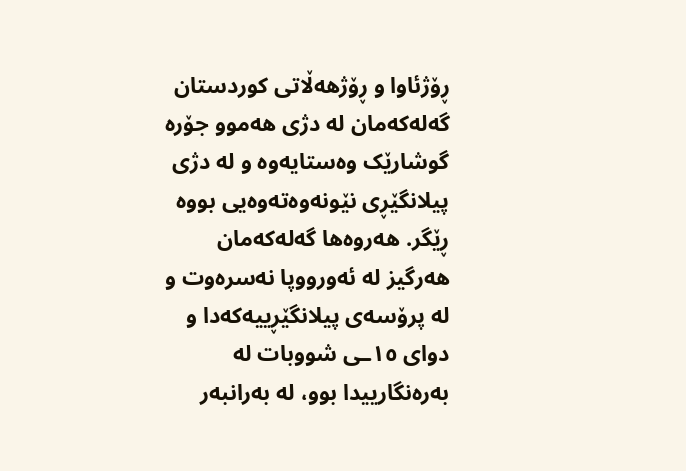ڕۆژئاوا و ڕۆژهەڵاتی کوردستان گەلەکەمان لە دژی هەموو جۆرە گوشارێک وەستایەوە و لە دژی پیلانگێڕی نێونەوەتەوەیی بووە ڕێگر. هەروەها گەلەکەمان هەرگیز لە ئەورووپا نەسرەوت و لە پرۆسەی پیلانگێڕییەکەدا و دوای ١٥ـی شووبات لە بەرەنگارییدا بوو، لە بەرانبەر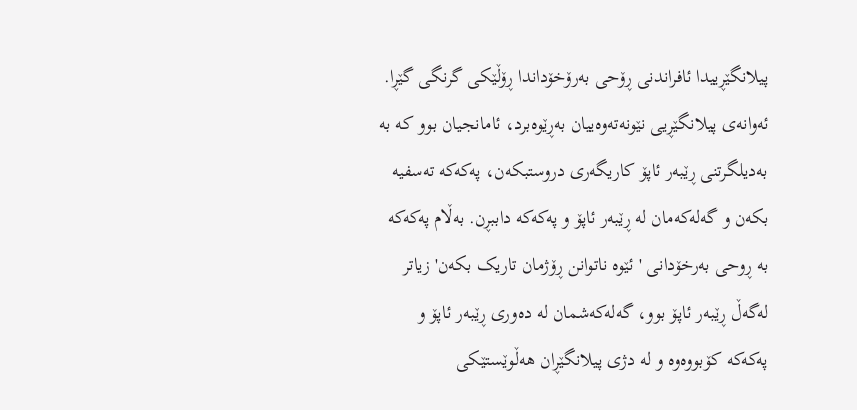پیلانگێڕییدا ئافراندنی ڕۆحی بەرۆخۆداندا ڕۆڵێکی گرنگی گێڕا.
ئەوانەی پیلانگێڕیی نێونەتەوەییان بەڕێوەبرد، ئامانجیان بوو کە بە بەدیلگرتنی ڕێبەر ئاپۆ کاریگەری دروستبکەن، پەکەکە تەسفیە بکەن و گەلەکەمان لە ڕێبەر ئاپۆ و پەکەکە داببڕن. بەڵام پەکەکە بە ڕوحی بەرخۆدانی 'ئێوە ناتوانن ڕۆژمان تاریک بکەن' زیاتر لەگەڵ ڕێبەر ئاپۆ بوو، گەلەکەشمان لە دەوری ڕێبەر ئاپۆ و پەکەکە کۆبووەوە و لە دژی پیلانگێڕان هەڵوێستێکی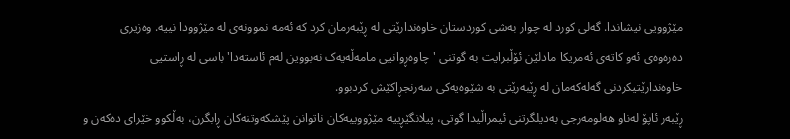مێژوویی نیشاندا. گەلی کورد لە چوار بەشی کوردستان خاوەندارێتی لە ڕێبەرمان کرد کە ئەمە نموونەی لە مێژوودا نییە. وەزیری دەرەوەی ئەو کاتەی ئەمریکا مادلێن ئۆڵبرایت بە گوتنی 'چاوەڕوانیی مامەڵەیەک نەبووین لەم ئاستەدا' باسی لە ڕاستیی خاوەندارێتیکردنی گەلەکەمان لە ڕێبەرێتی بە شێوەیەکی سەرنجڕاکێش کردبوو.
ڕێبەر ئاپۆ لەناو هەلومەرجی بەدیلگرتنی ئیمراڵیدا گوتی، پیلانگێڕییە مێژووییەکان ناتوانن پێشکەوتنەکان ڕابگرن، بەڵکوو خێرای دەکەن و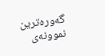گەورەترین نموونەی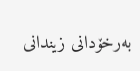بەرخۆدانی زیندانی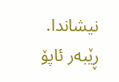نیشاندا. ڕێبەر ئاپۆ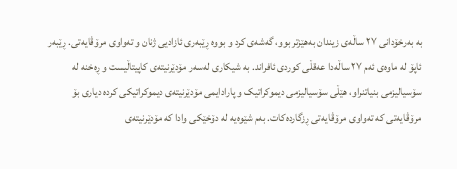بە بەرخۆدانی ٢٧ ساڵەی زیندان بەهێزتر بوو، گەشەی کرد و بووە ڕێبەری ئازادیی ژنان و تەواوی مرۆڤایەتی. ڕێبەر ئاپۆ لە ماوەی ئەم ٢٧ ساڵەدا عەقڵی کوردی ئافراند. بە شیکاری لەسەر مۆدێرنیتەی کاپیتاڵیست و ڕەخنە لە سۆسیالیزمی بنیاتنراو، هێڵی سۆسیالیزمی دیموکراتیک و پارادایمی مۆدێرنیتەی دیموکراتیکی کردە دیاری بۆ مرۆڤایەتی کە تەواوی مرۆڤایەتی ڕزگاردەکات. بەم شێوەیە لە دۆخێکی وادا کە مۆدێرنیتەی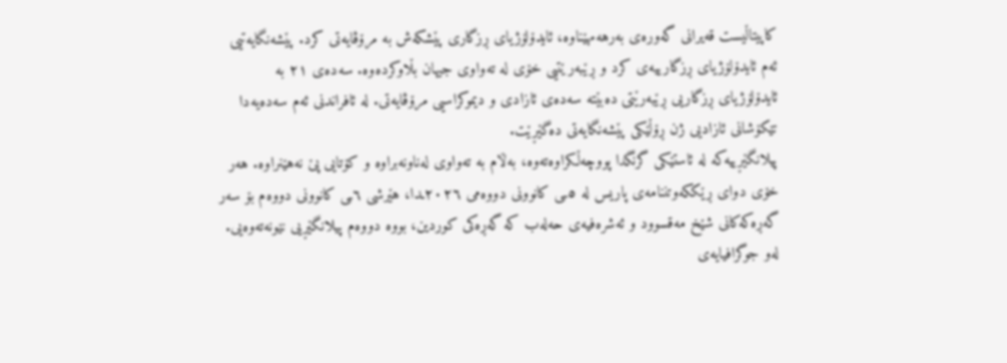کاپیتاڵیست قەیرانی گەورەی بەرهەمهێناوە، ئایدۆلۆژیای ڕزگاری پێشکەش بە مرۆڤایەتی کرد. پێشەنگایەتیی ئەم ئایدۆلۆژیای ڕزگارییەی کرد و ڕێبەرێتیی خۆی لە تەواوی جیهان بڵاوکردەوە. سەدەی ٢١ بە ئایدۆلۆژیای ڕزگاریی ڕێبەرێتی دەبێتە سەدەی ئازادی و دیموکراسیی مرۆڤایەتی. لە ئافراندنی ئەم سەدەیەدا تێکۆشانی ئازادیی ژن ڕۆڵێکی پێشەنگایەتی دەگێڕێت.
پیلانگێڕییەکە لە ئاستێکی گرنگدا پووچەڵکراوەتەوە، بەڵام بە تەواوی لەناونەبراوە و کۆتایی پێ نەهێنراوە. هەر خۆی دوای ڕێککەوتننامەی پاریس لە ٥ـی کانوونی دووەمی ٢٠٢٦ـدا، هێرشی ٦ـی کانوونی دووەم بۆ سەر گەڕەکەکانی شێخ مەقسوود و ئەشرەفیەی حەلەب کە گەڕەکی کوردین، بووە دووەم پیلانگێڕیی نێونەتەوەیی. لەو جوگرافیایەی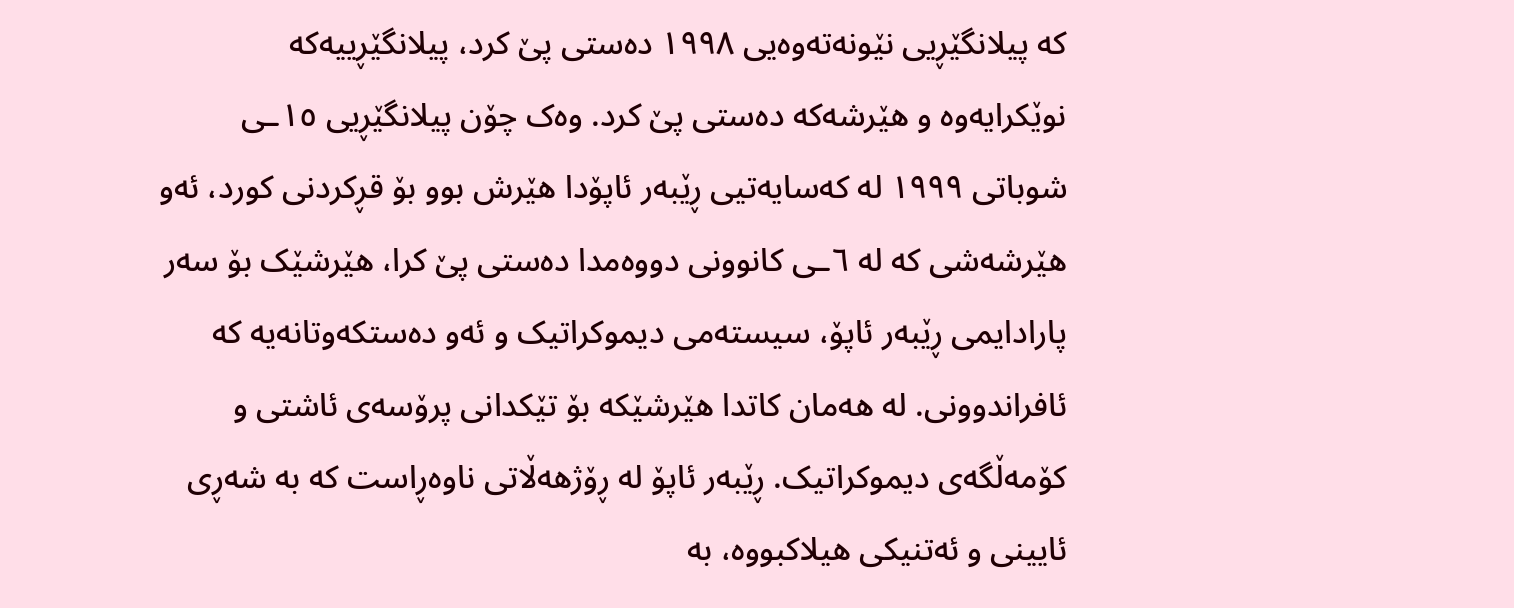کە پیلانگێڕیی نێونەتەوەیی ١٩٩٨ دەستی پێ کرد، پیلانگێڕییەکە نوێکرایەوە و هێرشەکە دەستی پێ کرد. وەک چۆن پیلانگێڕیی ١٥ـی شوباتی ١٩٩٩ لە کەسایەتیی ڕێبەر ئاپۆدا هێرش بوو بۆ قڕکردنی کورد، ئەو هێرشەشی کە لە ٦ـی کانوونی دووەمدا دەستی پێ کرا، هێرشێک بۆ سەر پارادایمی ڕێبەر ئاپۆ، سیستەمی دیموکراتیک و ئەو دەستکەوتانەیە کە ئافراندوونی. لە هەمان کاتدا هێرشێکە بۆ تێکدانی پرۆسەی ئاشتی و کۆمەڵگەی دیموکراتیک. ڕێبەر ئاپۆ لە ڕۆژهەڵاتی ناوەڕاست کە بە شەڕی ئایینی و ئەتنیکی هیلاکبووە، بە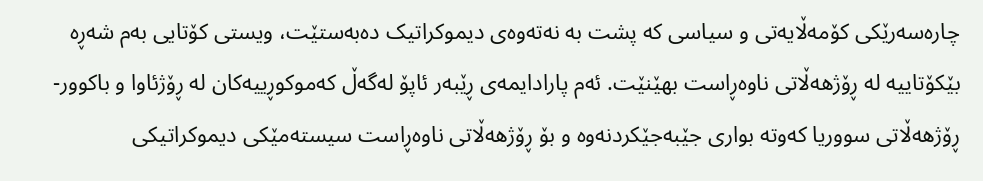چارەسەرێکی کۆمەڵایەتی و سیاسی کە پشت بە نەتەوەی دیموکراتیک دەبەستێت، ویستی کۆتایی بەم شەڕە بێکۆتاییە لە ڕۆژهەڵاتی ناوەڕاست بهێنێت. ئەم پارادایمەی ڕێبەر ئاپۆ لەگەڵ کەموکوڕییەکان لە ڕۆژئاوا و باکوور-ڕۆژهەڵاتی سووریا کەوتە بواری جێبەجێکردنەوە و بۆ ڕۆژهەڵاتی ناوەڕاست سیستەمێکی دیموکراتیکی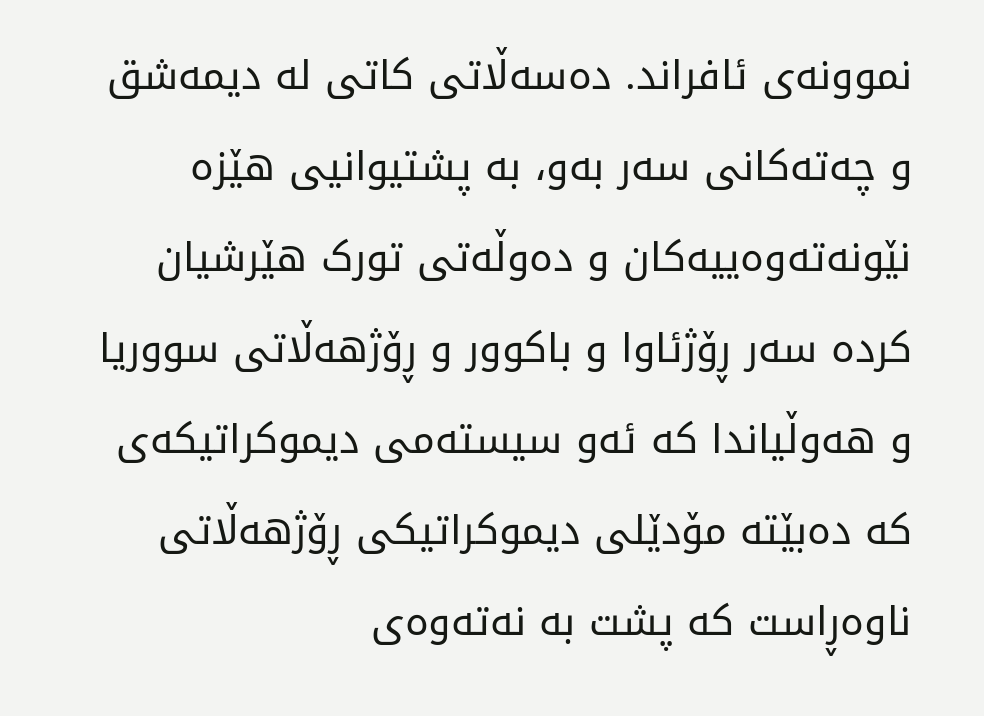نموونەی ئافراند. دەسەڵاتی کاتی لە دیمەشق و چەتەکانی سەر بەو، بە پشتیوانیی هێزە نێونەتەوەییەکان و دەوڵەتی تورک هێرشیان کردە سەر ڕۆژئاوا و باکوور و ڕۆژهەڵاتی سووریا و هەوڵیاندا کە ئەو سیستەمی دیموکراتیکەی کە دەبێتە مۆدێلی دیموکراتیکی ڕۆژهەڵاتی ناوەڕاست کە پشت بە نەتەوەی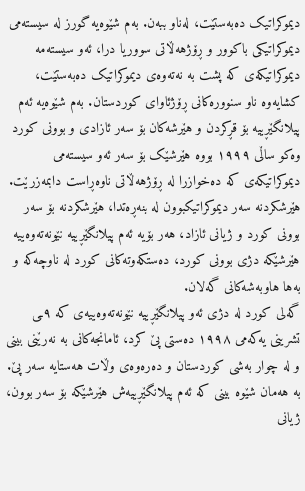دیموکراتیک دەبەستێت، لەناو ببەن. بەم شێوەیە گورز لە سیستەمی دیموکراتیکی باکوور و ڕۆژهەڵاتی سووریا درا، ئەو سیستەمە دیموکراتیکەی کە پشت بە نەتەوەی دیموکراتیک دەبەستێت، کشایەوە ناو سنوورەکانی ڕۆژئاوای کوردستان. بەم شێوەیە ئەم پیلانگێڕییە بۆ قڕکردن و هێرشەکان بۆ سەر ئازادی و بوونی کورد وەکو ساڵی ١٩٩٩ بووە هێرشێک بۆ سەر ئەو سیستەمی دیموکراتیکەی کە دەخوازرا لە ڕۆژهەڵاتی ناوەڕاست دابمەزرێت. هێرشکردنە سەر دیموکراتیکبوون لە بنەڕەتدا، هێرشکردنە بۆ سەر بوونی کورد و ژیانی ئازاد، هەر بۆیە ئەم پیلانگێڕییە نێونەتەوەییە هێرشێکە دژی بوونی کورد، دەستکەوتەکانی کورد لە ناوچەکە و بەها هاوبەشەکانی گەلان.
گەلی کورد لە دژی ئەو پیلانگێڕییە نێونەتەوەییەی کە ٩ـی تشرینی یەکەمی ١٩٩٨ دەستی پێ کرد، ئامانجەکانی بە نەرێنی بینی و لە چوار بەشی کوردستان و دەرەوەی وڵات هەستایە سەر پێ. بە هەمان شێوە بینی کە ئەم پیلانگێڕییەش هێرشێکە بۆ سەر بوون، ژیانی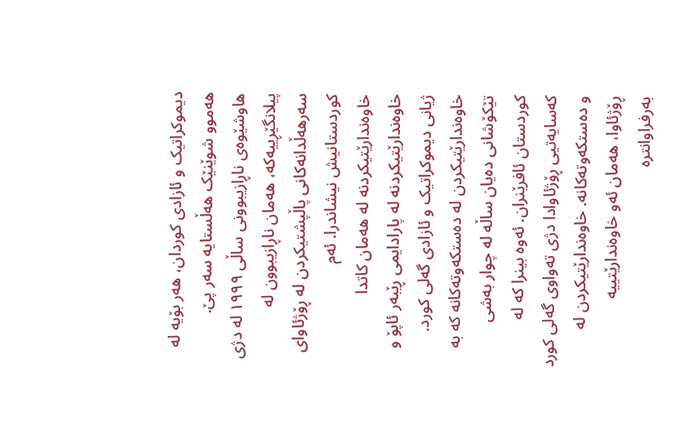دیموکراتیک و ئازادی کوردان، هەر بۆیە لە هەموو شوێنێک هەڵستایە سەر پێ. هاوشێوەی ناڕازیبوونی ساڵی ١٩٩٩ لە دژی پیلانگێڕییەکە، هەمان ناڕازیبوون لە سەرهەڵدانەکانی پاڵپشتیکردن لە ڕۆژئاوای کوردستانیش نیشاندرا. ئەم خاوەندارێتیکردنە لە هەمان کاتدا خاوەندارێتیکردنە لە پارادایمی ڕێبەر ئاپۆ و ژیانی دیموکراتیک و ئازادی گەلی کورد. خاوەندارێتیکردن لە دەستکەوتەکانە کە بە تێکۆشانی دەیان ساڵە لە چوار بەشی کوردستان ئافرێنران. ئەوە بینرا کە لە کەسایەتیی ڕۆژئاوادا دژی تەواوی گەلی کورد و دەستکەوتەکانە. خاوەندارێتیکردن لە ڕۆژئاوا، هەمان ئەو خاوەندارێتییە بەرفراوانترە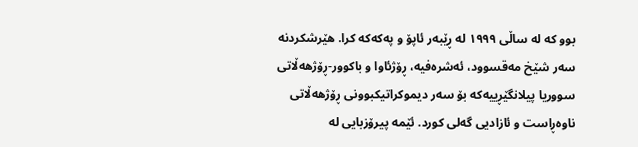بوو کە لە ساڵی ١٩٩٩ لە ڕێبەر ئاپۆ و پەکەکە کرا. هێرشکردنە سەر شێخ مەقسوود، ئەشرەفیە، ڕۆژئاوا و باکوور-ڕۆژهەڵاتی سووریا پیلانگێڕییەکە بۆ سەر دیموکراتیکبوونی ڕۆژهەڵاتی ناوەڕاست و ئازادیی گەلی کورد. ئێمە پیرۆزبایی لە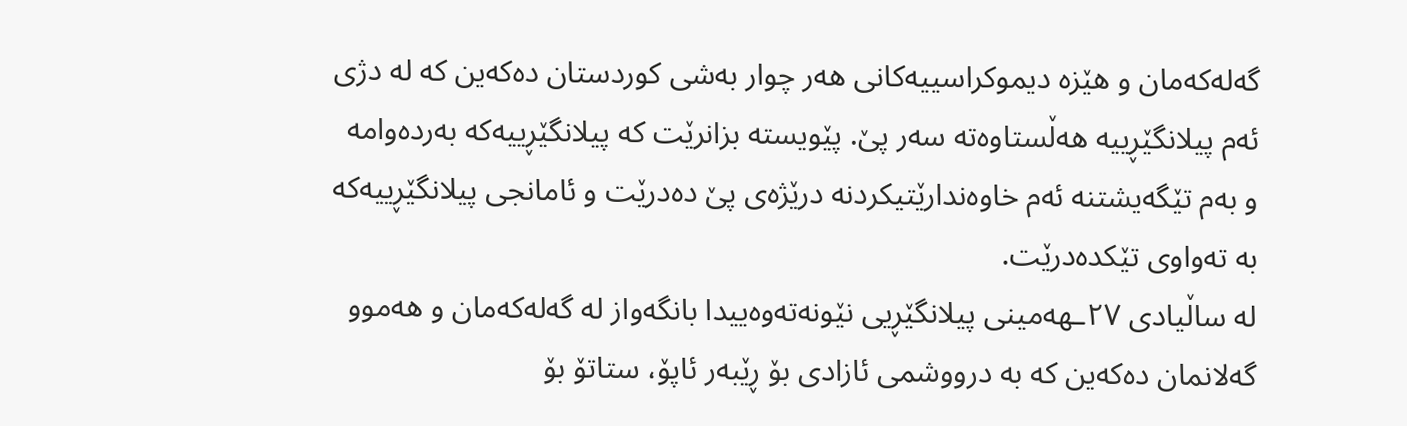گەلەکەمان و هێزە دیموکراسییەکانی هەر چوار بەشی کوردستان دەکەین کە لە دژی ئەم پیلانگێڕییە هەڵستاوەتە سەر پێ. پێویستە بزانرێت کە پیلانگێڕییەکە بەردەوامە و بەم تێگەیشتنە ئەم خاوەندارێتیکردنە درێژەی پێ دەدرێت و ئامانجی پیلانگێڕییەکە بە تەواوی تێکدەدرێت.
لە ساڵیادی ٢٧ـهەمینی پیلانگێڕیی نێونەتەوەییدا بانگەواز لە گەلەکەمان و هەموو گەلانمان دەکەین کە بە درووشمی ئازادی بۆ ڕێبەر ئاپۆ، ستاتۆ بۆ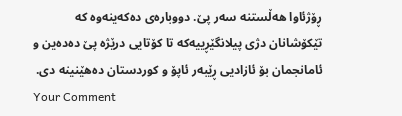ڕۆژئاوا هەڵستنە سەر پێ. دووبارەی دەکەینەوە کە تێکۆشانان دژی پیلانگێڕییەکە تا کۆتایی درێژە پێ دەدەین و ئامانجمان بۆ ئازادیی ڕێبەر ئاپۆ و کوردستان دەهێنینە دی.
Your Comment